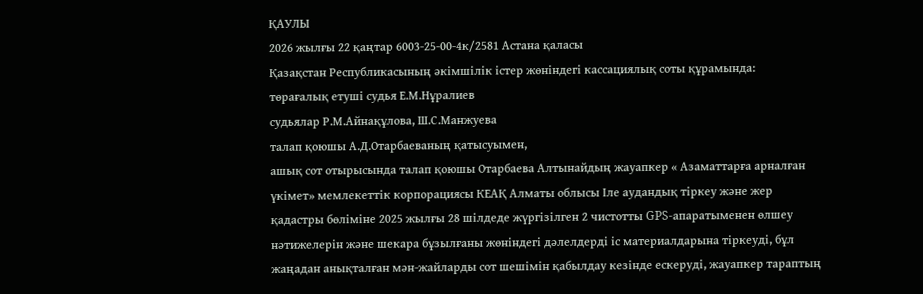ҚАУЛЫ
2026 жылғы 22 қаңтар 6003-25-00-4к/2581 Астана қаласы
Қазақстан Республикасының әкімшілік істер жөніндегі кассациялық соты құрамында:
төрағалық етуші судья Е.М.Нұралиев
судьялар Р.М.Айнақұлова, Ш.С.Манжуева
талап қоюшы А.Д.Отарбаеваның қатысуымен,
ашық сот отырысында талап қоюшы Отарбаева Алтынайдың жауапкер « Азаматтарға арналған үкімет» мемлекеттік корпорациясы КЕАҚ Алматы облысы Іле аудандық тіркеу және жер қадастры бөліміне 2025 жылғы 28 шілдеде жүргізілген 2 чистотты GPS-апаратыменен өлшеу нәтижелерін және шекара бұзылғаны жөніндегі дәлелдерді іс материалдарына тіркеуді, бұл жаңадан анықталған мән-жайларды сот шешімін қабылдау кезінде ескеруді, жауапкер тараптың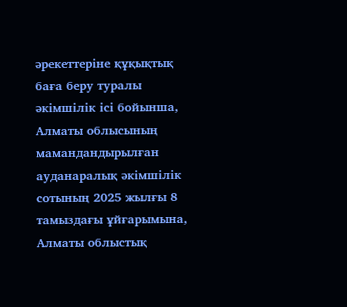әрекеттеріне құқықтық баға беру туралы әкімшілік ісі бойынша,
Алматы облысының мамандандырылған ауданаралық әкімшілік сотының 2025 жылғы 8 тамыздағы ұйғарымына, Алматы облыстық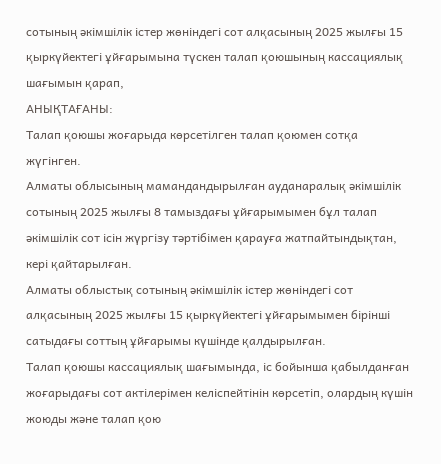сотының әкімшілік істер жөніндегі сот алқасының 2025 жылғы 15 қыркүйектегі ұйғарымына түскен талап қоюшының кассациялық шағымын қарап,
АНЫҚТАҒАНЫ:
Талап қоюшы жоғарыда көрсетілген талап қоюмен сотқа жүгінген.
Алматы облысының мамандандырылған ауданаралық әкімшілік сотының 2025 жылғы 8 тамыздағы ұйғарымымен бұл талап әкімшілік сот ісін жүргізу тәртібімен қарауға жатпайтындықтан, кері қайтарылған.
Алматы облыстық сотының әкімшілік істер жөніндегі сот алқасының 2025 жылғы 15 қыркүйектегі ұйғарымымен бірінші сатыдағы соттың ұйғарымы күшінде қалдырылған.
Талап қоюшы кассациялық шағымында, іс бойынша қабылданған жоғарыдағы сот актілерімен келіспейтінін көрсетіп, олардың күшін жоюды және талап қою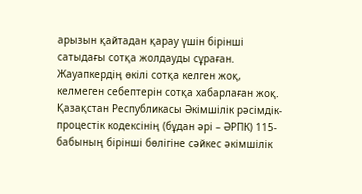арызын қайтадан қарау үшін бірінші сатыдағы сотқа жолдауды сұраған.
Жауапкердің өкілі сотқа келген жоқ, келмеген себептерін сотқа хабарлаған жоқ.
Қазақстан Республикасы Әкімшілік рәсімдік-процестік кодексінің (бұдан әрі – ӘРПК) 115-бабының бірінші бөлігіне сәйкес әкімшілік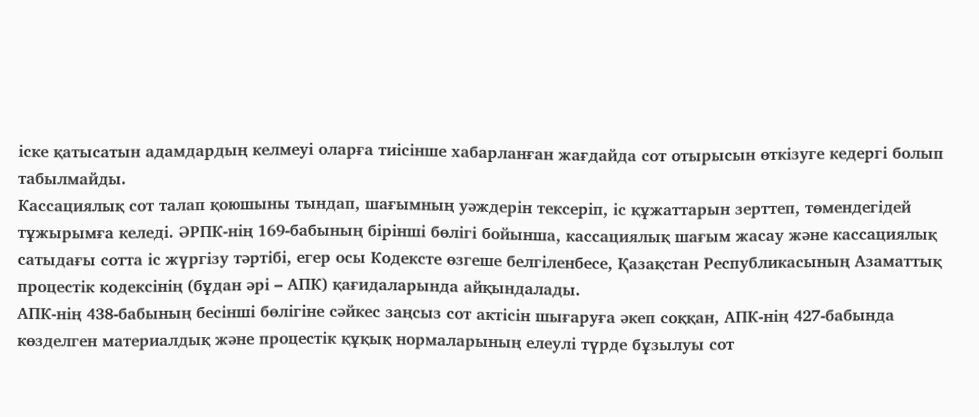іске қатысатын адамдардың келмеуі оларға тиісінше хабарланған жағдайда сот отырысын өткізуге кедергі болып табылмайды.
Кассациялық сот талап қоюшыны тындап, шағымның уәждерін тексеріп, іс құжаттарын зерттеп, төмендегідей тұжырымға келеді. ӘРПК-нің 169-бабының бірінші бөлігі бойынша, кассациялық шағым жасау және кассациялық сатыдағы сотта іс жүргізу тәртібі, егер осы Кодексте өзгеше белгіленбесе, Қазақстан Республикасының Азаматтық процестік кодексінің (бұдан әрі – АПК) қағидаларында айқындалады.
АПК-нің 438-бабының бесінші бөлігіне сәйкес заңсыз сот актiсiн шығаруға әкеп соққан, АПК-нің 427-бабында көзделген материалдық және процестік құқық нормаларының елеулi түрде бұзылуы сот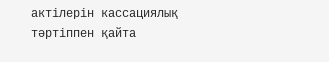актілерін кассациялық тәртіппен қайта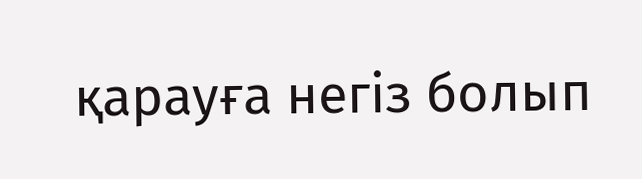қарауға негiз болып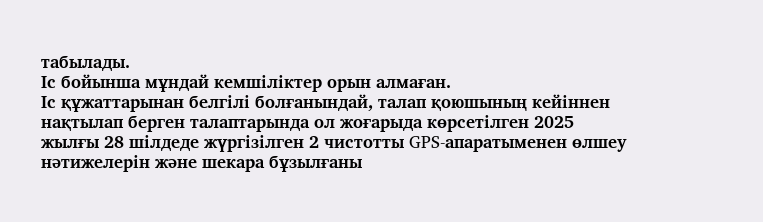табылады.
Іс бойынша мұндай кемшіліктер орын алмаған.
Іс құжаттарынан белгілі болғанындай, талап қоюшының кейіннен нақтылап берген талаптарында ол жоғарыда көрсетілген 2025 жылғы 28 шілдеде жүргізілген 2 чистотты GPS-апаратыменен өлшеу нәтижелерін және шекара бұзылғаны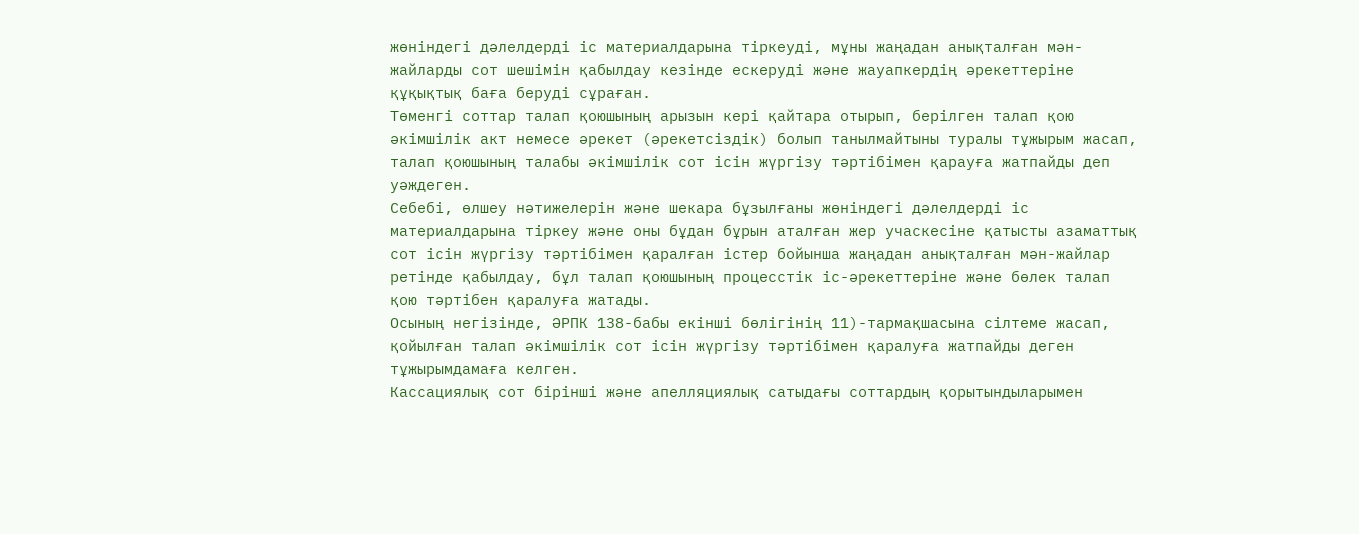жөніндегі дәлелдерді іс материалдарына тіркеуді, мұны жаңадан анықталған мән-жайларды сот шешімін қабылдау кезінде ескеруді және жауапкердің әрекеттеріне құқықтық баға беруді сұраған.
Төменгі соттар талап қоюшының арызын кері қайтара отырып, берілген талап қою әкімшілік акт немесе әрекет (әрекетсіздік) болып танылмайтыны туралы тұжырым жасап, талап қоюшының талабы әкімшілік сот ісін жүргізу тәртібімен қарауға жатпайды деп уәждеген.
Себебі, өлшеу нәтижелерін және шекара бұзылғаны жөніндегі дәлелдерді іс материалдарына тіркеу және оны бұдан бұрын аталған жер учаскесіне қатысты азаматтық сот ісін жүргізу тәртібімен қаралған істер бойынша жаңадан анықталған мән-жайлар ретінде қабылдау, бұл талап қоюшының процесстік іс-әрекеттеріне және бөлек талап қою тәртібен қаралуға жатады.
Осының негізінде, ӘРПК 138-бабы екінші бөлігінің 11)-тармақшасына сілтеме жасап, қойылған талап әкімшілік сот ісін жүргізу тәртібімен қаралуға жатпайды деген тұжырымдамаға келген.
Кассациялық сот бірінші және апелляциялық сатыдағы соттардың қорытындыларымен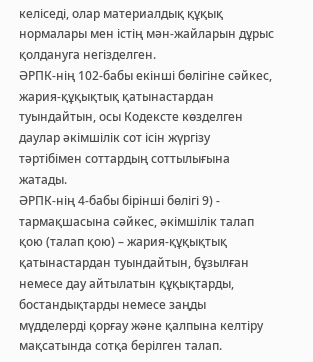келіседі, олар материалдық құқық нормалары мен істің мән-жайларын дұрыс қолдануга негізделген.
ӘРПК-нің 102-бабы екінші бөлігіне сәйкес, жария-құқықтық қатынастардан туындайтын, осы Кодексте көзделген даулар әкімшілік сот ісін жүргізу тәртібімен соттардың соттылығына жатады.
ӘРПК-нің 4-бабы бірінші бөлігі 9) - тармақшасына сәйкес, әкімшілік талап қою (талап қою) – жария-құқықтық қатынастардан туындайтын, бұзылған немесе дау айтылатын құқықтарды, бостандықтарды немесе заңды мүдделерді қорғау және қалпына келтіру мақсатында сотқа берілген талап.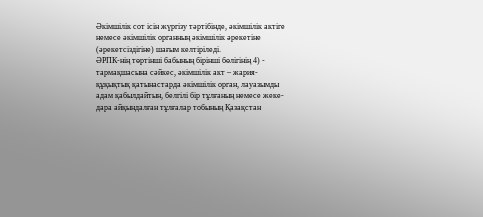Әкімшілік сот ісін жүргізу тәртібінде, әкімшілік актіге немесе әкімшілік органның әкімшілік әрекетіне (әрекетсіздігіне) шағым келтіріледі.
ӘРПК-нің төртінші бабының бірінші бөлігінің 4) - тармақшасына сәйкес, әкімшілік акт – жария-құқықтық қатынастарда әкімшілік орган, лауазымды адам қабылдайтын, белгілі бір тұлғаның немесе жеке-дара айқындалған тұлғалар тобының Қазақстан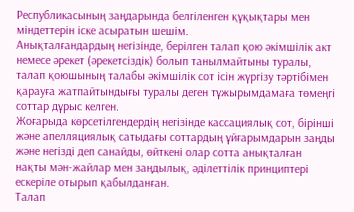Республикасының заңдарында белгіленген құқықтары мен міндеттерін іске асыратын шешім.
Анықталғандардың негізінде, берілген талап қою әкімшілік акт немесе әрекет (әрекетсіздік) болып танылмайтыны туралы, талап қоюшының талабы әкімшілік сот ісін жүргізу тәртібімен қарауға жатпайтындығы туралы деген тұжырымдамаға төмеңгі соттар дұрыс келген.
Жоғарыда көрсетілгендердің негізінде кассациялық сот, бірінші және апелляциялық сатыдағы соттардың ұйғарымдарын заңды және негізді деп санайды, өйткені олар сотта анықталған нақты мән-жайлар мен заңдылық, әділеттілік принциптері ескеріле отырып қабылданған.
Талап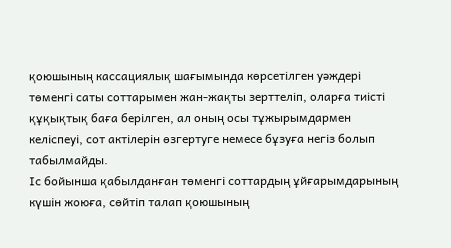қоюшының кассациялық шағымында көрсетілген уәждері төменгі саты соттарымен жан-жақты зерттеліп, оларға тиісті құқықтық баға берілген, ал оның осы тұжырымдармен келіспеуі, сот актілерін өзгертуге немесе бұзуға негіз болып табылмайды.
Іс бойынша қабылданған төменгі соттардың ұйғарымдарының күшін жоюға, сөйтіп талап қоюшының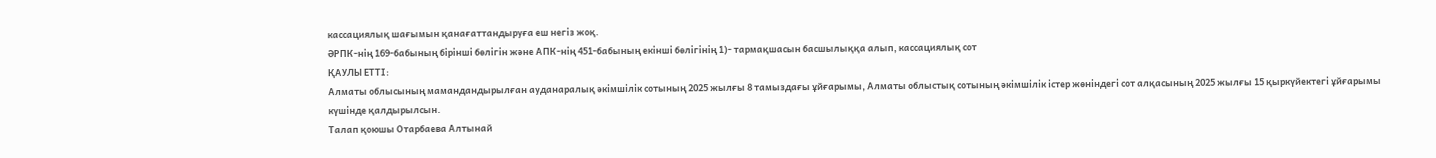кассациялық шағымын қанағаттандыруға еш негіз жоқ.
ӘРПК-нің 169-бабының бірінші бөлігін және АПК-нің 451-бабының екінші бөлігінің 1)- тармақшасын басшылыққа алып, кассациялық сот
ҚАУЛЫ ЕТТІ:
Алматы облысының мамандандырылған ауданаралық әкімшілік сотының 2025 жылғы 8 тамыздағы ұйғарымы, Алматы облыстық сотының әкімшілік істер жөніндегі сот алқасының 2025 жылғы 15 қыркүйектегі ұйғарымы күшінде қалдырылсын.
Талап қоюшы Отарбаева Алтынай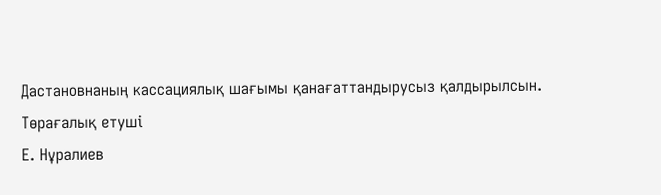Дастановнаның кассациялық шағымы қанағаттандырусыз қалдырылсын.
Төрағалық етуші
Е. Нұралиев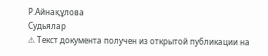Р.Айнақұлова
Судьялар
⚠ Текст документа получен из открытой публикации на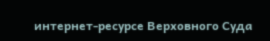интернет-ресурсе Верховного Суда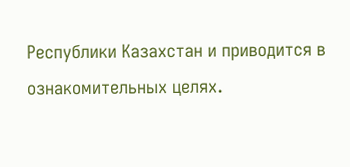Республики Казахстан и приводится в ознакомительных целях.